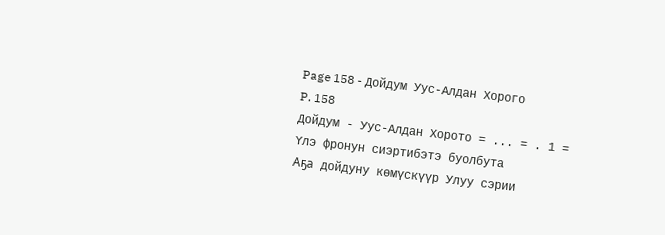Page 158 - Дойдум Уус-Алдан Хорого
P. 158
Дойдум - Уус-Алдан Хорото = ... = . 1 =
Үлэ фронун сиэртибэтэ буолбута
Аҕа дойдуну көмүскүүр Улуу сэрии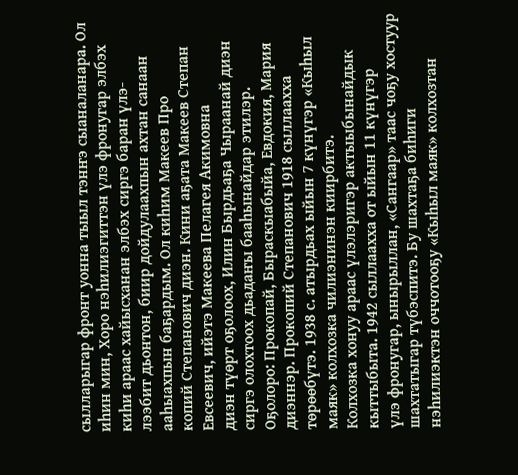сылларыгар фронт уонна тыыл тэнҥэ сыаналанара. Ол
иһин мин, Хоро нэһилиэгиттэн үлэ фронугар элбэх киһи араас хайысханан элбэх сиргэ баран үлэ-
лээбит дьонтон, биир дойдулаахпын ахтан санаан ааһыахпын баҕардым. Ол киһим Макеев Про
копий Степанович диэн. Кини аҕата Макеев Степан Евсеевич, ийэтэ Макеева Пелагея Акимовна
диэн түөрт оҕолоох, Илин Бырдьаҕа Чыраанай диэн сиргэ олохтоох дьадаҥы бааһынайдар этилэр.
Оҕолоро: Прокопай, Быраскыабыйа, Евдокия, Мария диэннэр. Прокопий Степанович 1918 сыллаахха
төрөөбүтэ. 1938 с. атырдьах ыйын 7 күнүгэр «Кыһыл маяк» колхозка чилиэнинэн киирбитэ.
Колхозка хонуу араас үлэлэригэр актыыбынайдык кыттыбыта. 1942 сыллаахха от ыйын 11 күнүгэр
үлэ фронугар, ынырыллан, «Сангаар» таас чоҕу хостуур шахтатыгар түбэспитэ. Бу шахтаҕа биһиги
нэһилиэктэн оччотооҕу «Кыһыл маяк» колхозтан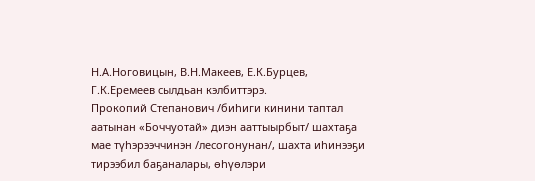Н.А.Ноговицын, В.Н.Макеев, Е.К.Бурцев,
Г.К.Еремеев сылдьан кэлбиттэрэ.
Прокопий Степанович /биһиги кинини таптал аатынан «Боччуотай» диэн ааттыырбыт/ шахтаҕа
мае түһэрээччинэн /лесогонунан/, шахта иһинээҕи тирээбил баҕаналары, өһүөлэри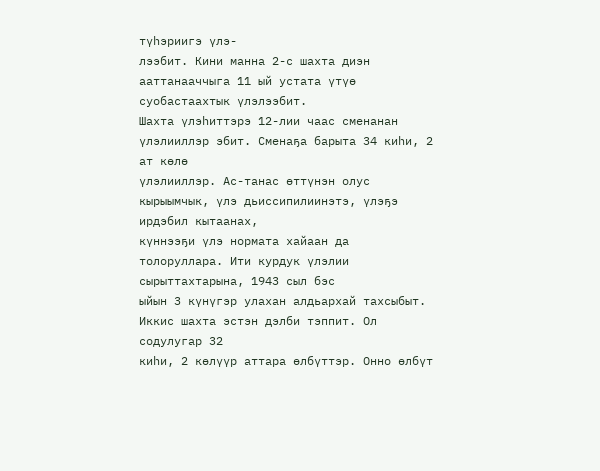түһэриигэ үлэ-
лээбит. Кини манна 2-с шахта диэн ааттанааччыга 11 ый устата үтүө суобастаахтык үлэлээбит.
Шахта үлэһиттэрэ 12-лии чаас сменанан үлэлииллэр эбит. Сменаҕа барыта 34 киһи, 2 ат көлө
үлэлииллэр. Ас-танас өттүнэн олус кырыымчык, үлэ дьиссипилиинэтэ, үлэҕэ ирдэбил кытаанах,
күннээҕи үлэ нормата хайаан да толоруллара. Ити курдук үлэлии сырыттахтарына, 1943 сыл бэс
ыйын 3 күнүгэр улахан алдьархай тахсыбыт. Иккис шахта эстэн дэлби тэппит. Ол содулугар 32
киһи, 2 көлүүр аттара өлбүттэр. Онно өлбүт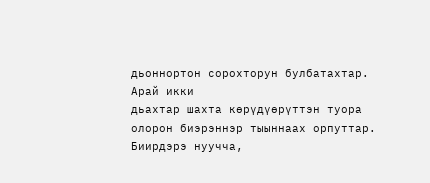дьоннортон сорохторун булбатахтар. Арай икки
дьахтар шахта көрүдүөрүттэн туора олорон биэрэннэр тыыннаах орпуттар. Биирдэрэ нуучча,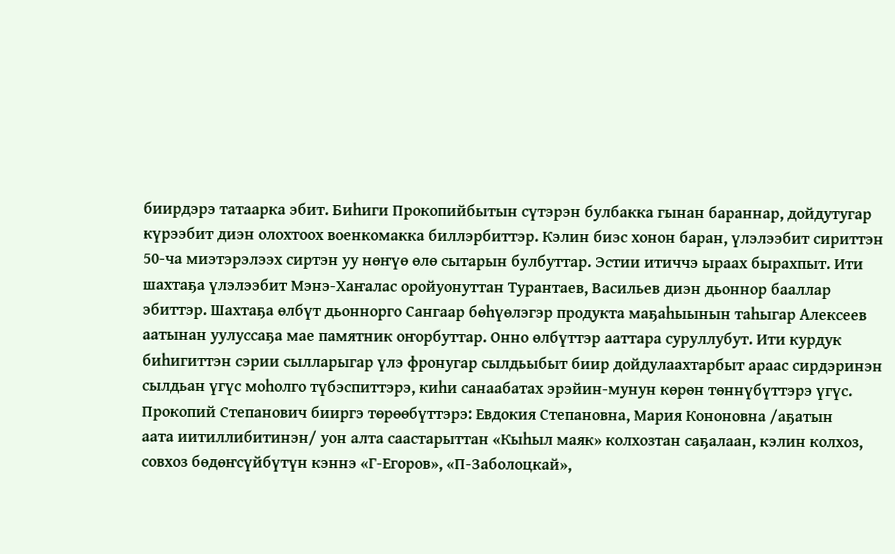биирдэрэ татаарка эбит. Биһиги Прокопийбытын сүтэрэн булбакка гынан бараннар, дойдутугар
күрээбит диэн олохтоох военкомакка биллэрбиттэр. Кэлин биэс хонон баран, үлэлээбит сириттэн
50-ча миэтэрэлээх сиртэн уу нөҥүө өлө сытарын булбуттар. Эстии итиччэ ыраах бырахпыт. Ити
шахтаҕа үлэлээбит Мэнэ-Хаҥалас оройуонуттан Турантаев, Васильев диэн дьоннор бааллар
эбиттэр. Шахтаҕа өлбүт дьоннорго Сангаар бөһүөлэгэр продукта маҕаһыынын таһыгар Алексеев
аатынан уулуссаҕа мае памятник оҥорбуттар. Онно өлбүттэр ааттара суруллубут. Ити курдук
биһигиттэн сэрии сылларыгар үлэ фронугар сылдьыбыт биир дойдулаахтарбыт араас сирдэринэн
сылдьан үгүс моһолго түбэспиттэрэ, киһи санаабатах эрэйин-мунун көрөн төннүбүттэрэ үгүс.
Прокопий Степанович бииргэ төрөөбүттэрэ: Евдокия Степановна, Мария Кононовна /аҕатын
аата иитиллибитинэн/ уон алта саастарыттан «Кыһыл маяк» колхозтан саҕалаан, кэлин колхоз,
совхоз бөдөҥсүйбүтүн кэннэ «Г-Егоров», «П-Заболоцкай»,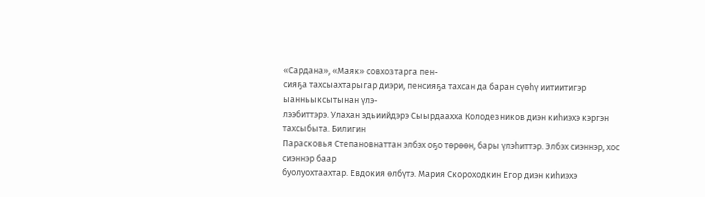«Сардана», «Маяк» совхозтарга пен-
сияҕа тахсыахтарыгар диэри, пенсияҕа тахсан да баран сүөһү иитиитигэр ыанньыксытынан үлэ-
лээбиттэрэ. Улахан эдьиийдэрэ Сыырдаахха Колодезников диэн киһиэхэ кэргэн тахсыбыта. Билигин
Парасковья Степановнаттан элбэх оҕо төрөөн, бары үлэһиттэр. Элбэх сиэннэр, хос сиэннэр баар
буолуохтаахтар. Евдокия өлбүтэ. Мария Скороходкин Егор диэн киһиэхэ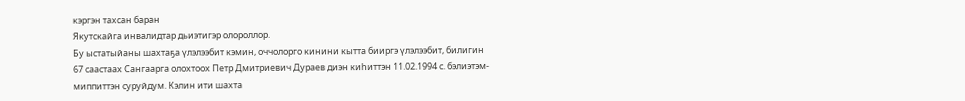кэргэн тахсан баран
Якутскайга инвалидтар дьиэтигэр олороллор.
Бу ыстатыйаны шахтаҕа үлэлээбит кэмин, оччолорго кинини кытта бииргэ үлэлээбит, билигин
67 саастаах Сангаарга олохтоох Петр Дмитриевич Дураев диэн киһиттэн 11.02.1994 с. бэлиэтэм-
миппиттэн суруйдум. Кэлин ити шахта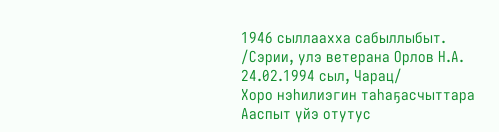1946 сыллаахха сабыллыбыт.
/Сэрии, улэ ветерана Орлов Н.А.
24.02.1994 сыл, Чарац/
Хоро нэһилиэгин таһаҕасчыттара
Ааспыт үйэ отутус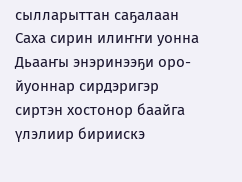сылларыттан саҕалаан Саха сирин илиҥҥи уонна Дьааҥы энэринээҕи оро-
йуоннар сирдэригэр сиртэн хостонор баайга үлэлиир бириискэ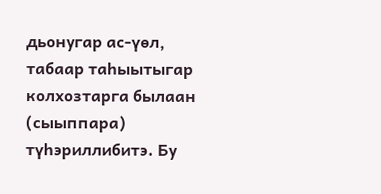дьонугар ас-үөл, табаар таһыытыгар
колхозтарга былаан (сыыппара) түһэриллибитэ. Бу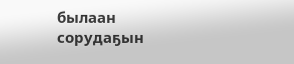былаан сорудаҕын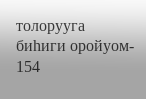толорууга биһиги оройуом-
154